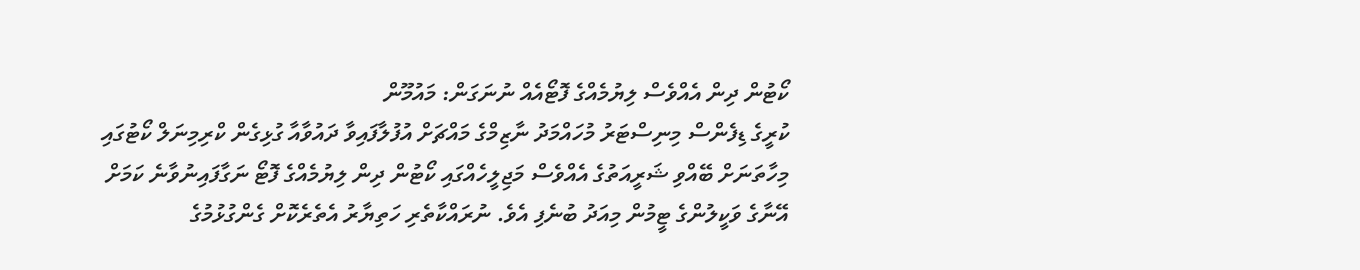ކޯޓުން ދިން އެއްވެސް ލިޔުމެއްގެ ފޮޓޯއެއް ނުނަގަން: މައުމޫން
ކުރީގެ ޑިފެންސް މިނިސްޓަރު މުހައްމަދު ނާޒިމްގެ މައްޗަށް އުފުލާފައިވާ ދައުވާއާ ގުޅިގެން ކްރިމިނަލް ކޯޓުގައި މިހާތަނަށް ބޭއްވި ޝަރީއަތުގެ އެއްވެސް މަޖިލީހެއްގައި ކޯޓުން ދިން ލިޔުމެއްގެ ފޮޓޯ ނަގާފައިނުވާނެ ކަމަށް އޭނާގެ ވަކީލުންގެ ޓީމުން މިއަދު ބުނެފި އެވެ. ނުރައްކާތެރި ހަތިޔާރު އެތެރެކޮށް ގެންގުޅުމުގެ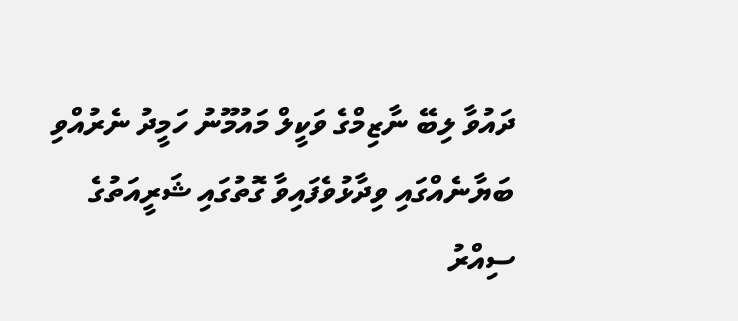ދައުވާ ލިބޭ ނާޒިމްގެ ވަކީލް މައުމޫނު ހަމީދު ނެރުއްވި ބަޔާނެއްގައި ވިދާޅުވެފައިވާ ގޮތުގައި ޝަރީއަތުގެ ސިއްރު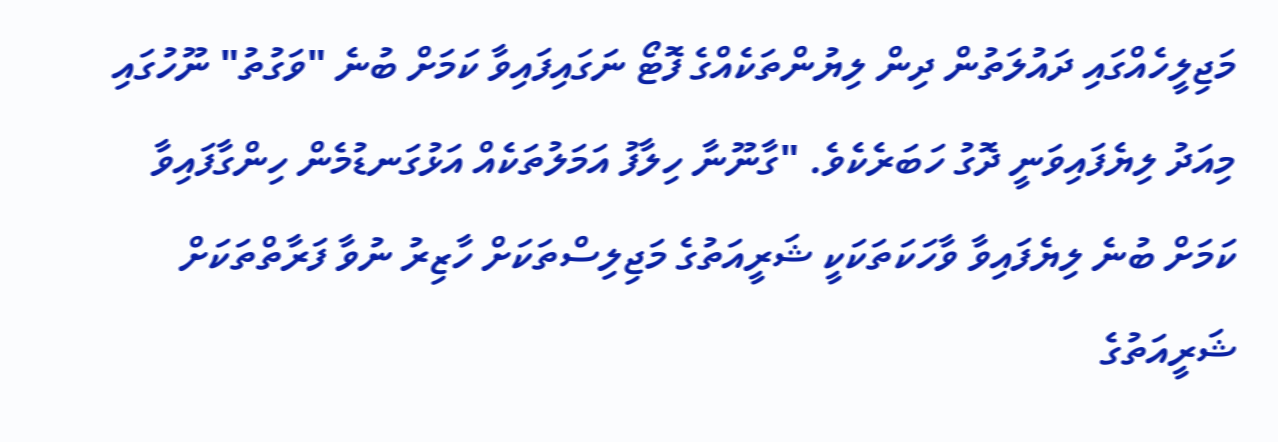މަޖިލީހެއްގައި ދައުލަތުން ދިން ލިޔުންތަކެއްގެ ފޮޓޯ ނަގައިފައިވާ ކަމަށް ބުނެ "ވަގުތު" ނޫހުގައި މިއަދު ލިޔެފައިވަނީ ދޮގު ހަބަރެކެވެ. "ގާނޫނާ ހިލާފު އަމަލުތަކެއް އަޅުގަނޑުމެން ހިންގާފައިވާ ކަމަށް ބުނެ ލިޔެފައިވާ ވާހަކަތަކަކީ ޝަރީއަތުގެ މަޖިލިސްތަކަށް ހާޒިރު ނުވާ ފަރާތްތަކަށް ޝަރީއަތުގެ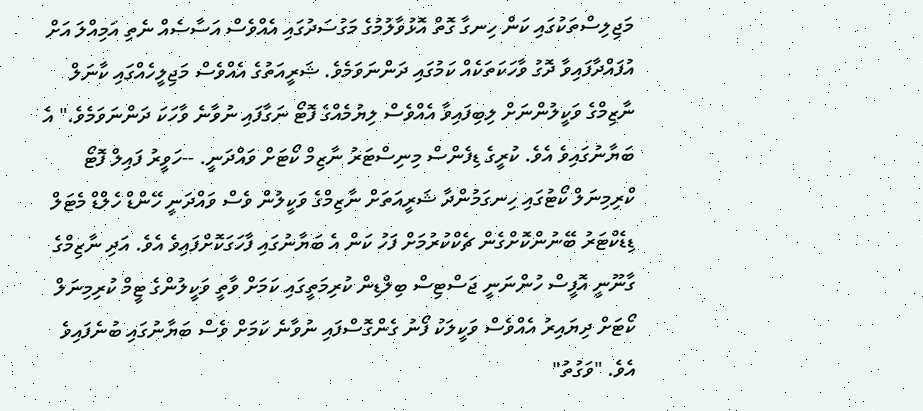މަޖިލިސްތަކުގައި ކަން ހިނގާ ގޮތް އޮޅުވާލުމުގެ މަގުސަދުގައި އެއްވެސް އަސާސެއް ނެތި އަމިއްލަ އަށް އުފައްދާފައިވާ ދޮގު ވާހަކަތަކެއް ކަމުގައި ދަންނަވަމެވެ. ޝަރީއަތުގެ އެއްވެސް މަޖިލީހެއްގައި ކާނަލް ނާޒިމްގެ ވަކީލުންނަށް ލިބިފައިވާ އެއްވެސް ލިޔުމެއްގެ ފޮޓޯ ނަގާފައި ނުވާނެ ވާހަކަ ދަންނަވަމެވެ." އެ ބަޔާނުގައިވެ އެވެ. ކުރީގެ ޑިފެންސް މިނިސްޓަރު ނާޒިމް ކޯޓަށް ވައްދަނީ. --ހަވީރު ފައިލް ފޮޓޯ ކްރިމިނަލް ކޯޓުގައި ހިނގަމުންދާ ޝަރީއަތަށް ނާޒިމްގެ ވަކީލުން ވެސް ވައްދަނީ ހޭންޑް ހެލްޑް މެޓަލް ޑިޑެކްޓަރު ބޭނުންކޮށްގެން ޗެކްކުރުމަށް ފަހު ކަން އެ ބަޔާނުގައި ފާހަގަކޮށްފައިވެ އެވެ. އަދި ނާޒިމްގެ ގާނޫނީ އޮފީސް ހުންނަނީ ޖަސްޓިސް ބިލްޑިން ކުރިމަތީގައި ކަމަށް ވާތީ ވަކީލުންގެ ޓީމް ކުރިމިނަލް ކޯޓަށް ދިޔައިރު އެއްވެސް ވަކީލަކު ފޯނު ގެންގޮސްފައި ނުވާނެ ކަމަށް ވެސް ބަޔާނުގައި ބުނެފައިވެ އެވެ. "ވަގުތު"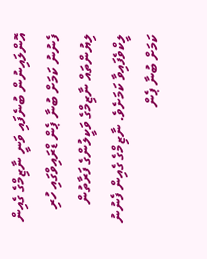އޮންލައިނުން ބުނެފައި ވަނީ ނާޒިމްގެ ގެއިން ފެނުނު ކަމަށް ބުނާ ޕެން ޑްރައިވްގައި ހުރި ލިޔުންތައް ނާޒިމްގެ ވަކީލުންގެ ފަރާތުން ލީކްވެފައިވާ ކަމަށެވެ. ނާޒިމްގެ ގެއިން ފެނުނު ކަމަށް ބުނާ ޕެން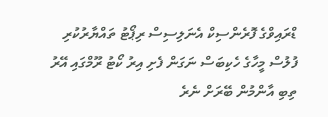ޑްރައިވްގެ ފޮރެންސިކް އެނަލިސިސް ރިޕޯޓު ތައްޔާރުކުރި ފުލުސް މީހާގެ ހެކިބަސް ނަގަން ފެށި އިރު ކޯޓު ރޫމްގައި އޭރު ތިބި އާންމުން ބޭރަށް ނެރެ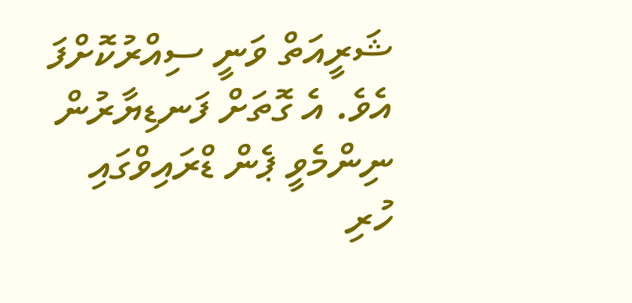ޝަރީއަތް ވަނީ ސިއްރުކޮށްފަ އެވެ. އެ ގޮތަށް ފަނޑިޔާރުން ނިންމެވީ ޕެން ޑްރައިވްގައި ހުރި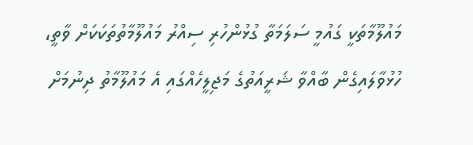މައުލޫމާތަކީ ގައުމީ ސަލަމަތާ ގުޅުންހުރި ސިއްރު މައުލޫމާތުތަކަކަށް ވާތީ، ހުޅުވާލައިގެން ބާއްވާ ޝަރީއަތުގެ މަޖިލީހެއްގައި އެ މައުލޫމާތު ދިނުމަށް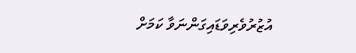އުޒުރުވެރިވަޑައިގަންނަވާ ކަމަށް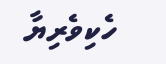ހެކިވެރިޔާ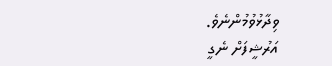ވިދާޅުވުމުންނެވެ.
އަރުޝީފަށް ނެގީ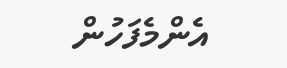އެންމެފަހުން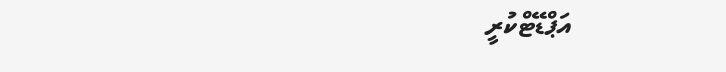އަޕްޑޭޓްކުރީ